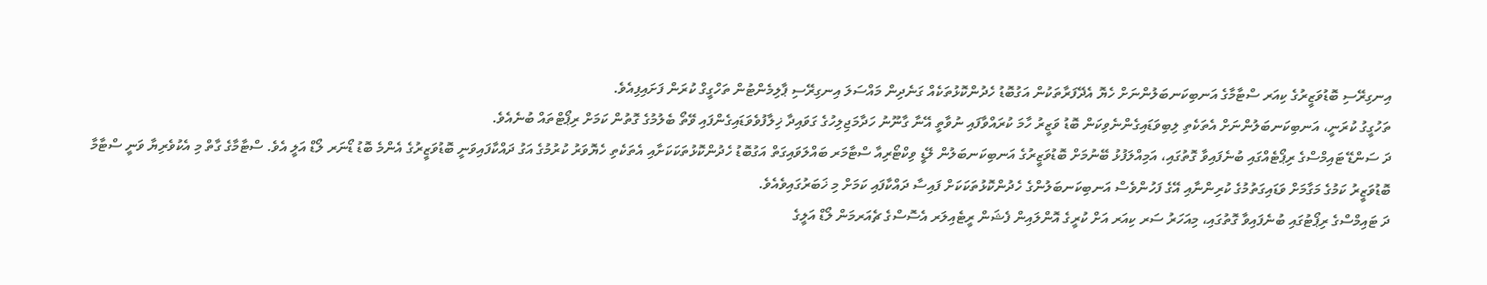އިނގިރޭސި ބޮޑުވަޒީރުގެ ކިއަރ ސްޓާމާގެ އަނބިކަނބަލުންނަށް ހެޔޮ އެދޭފަރާތަކުން އަގުބޮޑު ހެދުންކޮޅުތަކެއް ގަނެދިން މައްސަލަ އިނގިރޭސި ޕާލިމެންޓުން ތަހްގީގް ކުރަން ފަށައިފިއެވެ.
ތަހުގީގު ކުރަނީ، އަނބިކަނބަލުންނަށް އެތަކެތި ލިބިވަޑައިގެންނެވިކަން ބޮޑު ވަޒީރު ހާމަ ކުރައްވާފައި ނުވާތީ އޭނާ ގާނޫނު ހަދާމަޖިލިހުގެ ގަވައިދާ ޚިލާފުވެވަޑައިގެންފައި ވޭތޯ ބެލުމުގެ ގޮތުން ކަމަށް ރިޕޯޓްތައް ބުނެއެވެ.
ދަ ސަންޑޭ ޓައިމްސްގެ ރިޕޯޓެއްގައި ބުނެފައިވާ ގޮތުގައި، އަމިއްލަފުޅު ބޭނުމަށް ބޮޑުވަޒީރުގެ އަނބިކަނބަލުން ލޭޑީ ވިކްޓޯރިއާ ސްޓާމަރ ބައްލަވައިގަތް އަގުބޮޑު ހެދުންކޮޅުތަކަކަށާއި އެތަކެތި ހެޔޮވަރު ކުރުމުގެ އަގު ދައްކާފައިވަނީ ބޮޑުވަޒީރުގެ އެންމެ ބޮޑު ޑޯނަރ ލޯޑް އަލީ އެވެ. ސްޓާމާގެ ގާތް މި އެކުވެރިޔާ ވަނީ ސްޓާމާ ބޮޑުވަޒީރު ކަމުގެ މަގާމަށް ވަޑައިގަތުމުގެ ކުރިންނާއި އޭގެ ފަހުންވެސް އަނބިކަނބަލުންގެ ހެދުންކޮޅުތަކަކަށް ފައިސާ ދައްކާފައި ކަމަށް މި ޚަބަރުގައިވެއެވެ.
ދަ ޓައިމްސްގެ ރިޕޯޓުގައި ބުނެފައިވާ ގޮތުގައި، މިއަހަރު ސަރ ކިއަރ އަށް ކުރީގެ އޮންލައިން ފެޝަން ރީޓެއިލަރ އެސޮސްގެ ޗެއަރމަން ލޯޑް އަލީގެ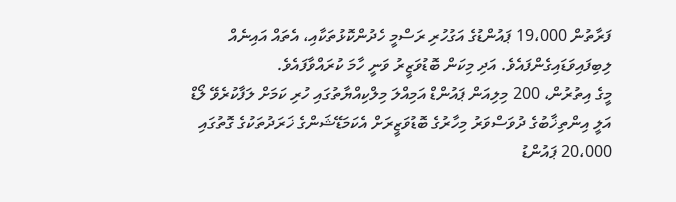ފަރާތުން 19،000 ޕައުންޑުގެ އަގުހުރި ރަސްމީ ހެދުންކޮޅުތަކާއި، އެތައް އައިނެއް ލިބިފައިވަޑައިގެންފައެވެ. އަދި މިކަން ބޮޑުވަޒީރު ވަނީ ހާމަ ކުރައްވާފައެވެ.
މީގެ އިތުރުން، 200 މިލިއަން ޕައުންޑް އަމިއްލަ މިލްކިއްޔާތުގައި ހުރި ކަމަށް ލަފާކުރެވޭ ލޯޑް އަލީ އިންތިޚާބުގެ ދުވަސްވަރު މިހާރުގެ ބޮޑުވަޒީރަށް އެކަމަޑޭޝަންގެ ޚަރަދުތަކުގެ ގޮތުގައި 20،000 ޕައުންޑު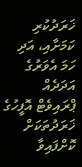ޚަރަދުކުރި ކަމަށާއި، އަދި ހަމަ އެވަރުގެ އަދަދެއް ޕްރައިވެޓް އޮފީހުގެ ޚަރަދުތަކަށް ކޮށްފައިވާ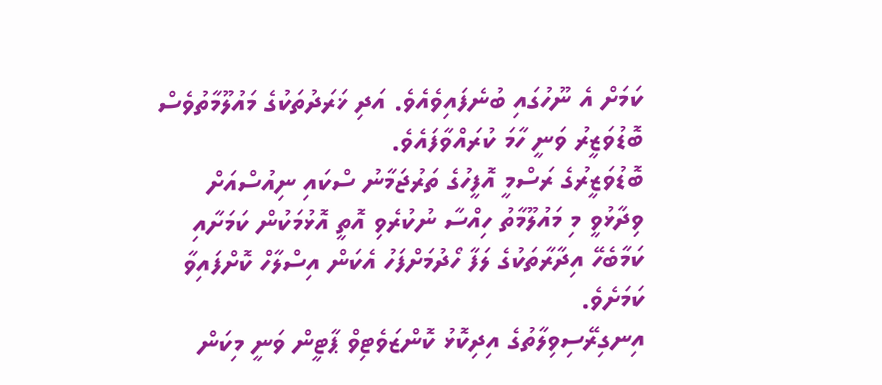ކަމަށް އެ ނޫހުގައި ބުނެފައިވެއެވެ. އަދި ޚަރަދުތަކުގެ މައުލޫމާތުވެސް ބޮޑުވަޒީރު ވަނީ ހާމަ ކުރައްވާފައެވެ.
ބޮޑުވަޒީރުގެ ރަސްމީ އޮފީހުގެ ތަރުޖަމާނު ސްކައި ނިއުސްއަށް ވިދާޅުވީ މި މައުލޫމާތު ހިއްސާ ނުކުރެވި އޮތީ އޮޅުމަކުން ކަމަށާއި ކަމާބެހޭ އިދާރާތަކުގެ ލަފާ ހޯދުމަށްފަހު އެކަން އިސްލާހް ކޮށްފައިވާ ކަމަށެވެ.
އިނގިރޭސިވިލާތުގެ އިދިކޮޅު ކޮންޒަވެޓިވް ޕާޓީން ވަނީ މިކަން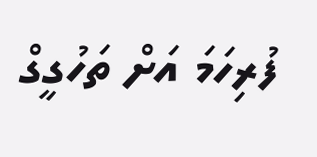ފުރިހަމަ އަށް ތަހުގީގް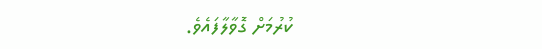ކުރުމަށް ގޮވާލާފައެވެ.